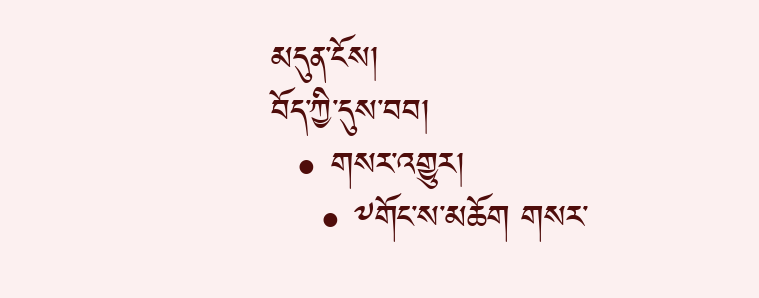མདུན་ངོས།
བོད་ཀྱི་དུས་བབ།
  • གསར་འགྱུར།
    • ༸གོང་ས་མཆོག གསར་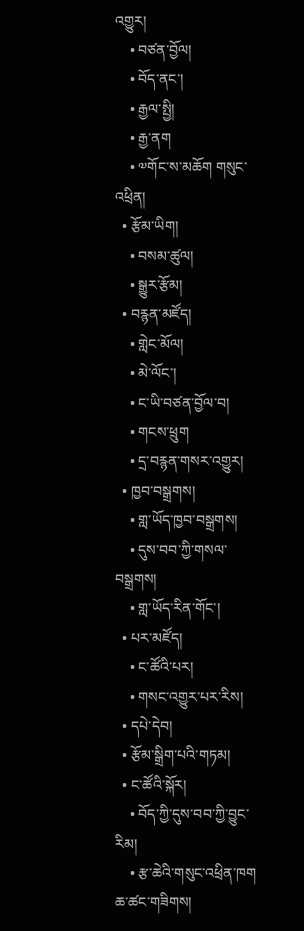འགྱུར།
    • བཙན་བྱོལ།
    • བོད་ནང་།
    • རྒྱལ་སྤྱི།
    • རྒྱ་ནག
    • ༧གོང་ས་མཆོག གསུང་འཕྲིན།
  • རྩོམ་ཡིག།
    • བསམ་ཚུལ།
    • སྒྱུར་རྩོམ།
  • བརྙན་མཛོད།
    • གླེང་མོལ།
    • མེ་ལོང་།
    • ང་ཡི་བཙན་བྱོལ་བ།
    • གངས་ཕྲུག
    • དྲ་བརྙན་གསར་འགྱུར།
  • ཁྱབ་བསྒྲགས།
    • གླ་ཡོད་ཁྱབ་བསྒྲགས།
    • དུས་བབ་ཀྱི་གསལ་བསྒྲགས།
    • གླ་ཡོད་རིན་གོང་།
  • པར་མཛོད།
    • ང་ཚོའི་པར།
    • གསང་འགྱུར་པར་རིས།
  • དཔེ་དེབ།
  • རྩོམ་སྒྲིག་པའི་གཏམ།
  • ང་ཚོའི་སྐོར།
    • བོད་ཀྱི་དུས་བབ་ཀྱི་བྱུང་རིམ།
    • རྩ་ཆེའི་གསུང་འཕྲིན་ཁག
ཆ་ཚང་གཟིགས།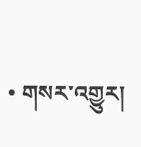• གསར་འགྱུར།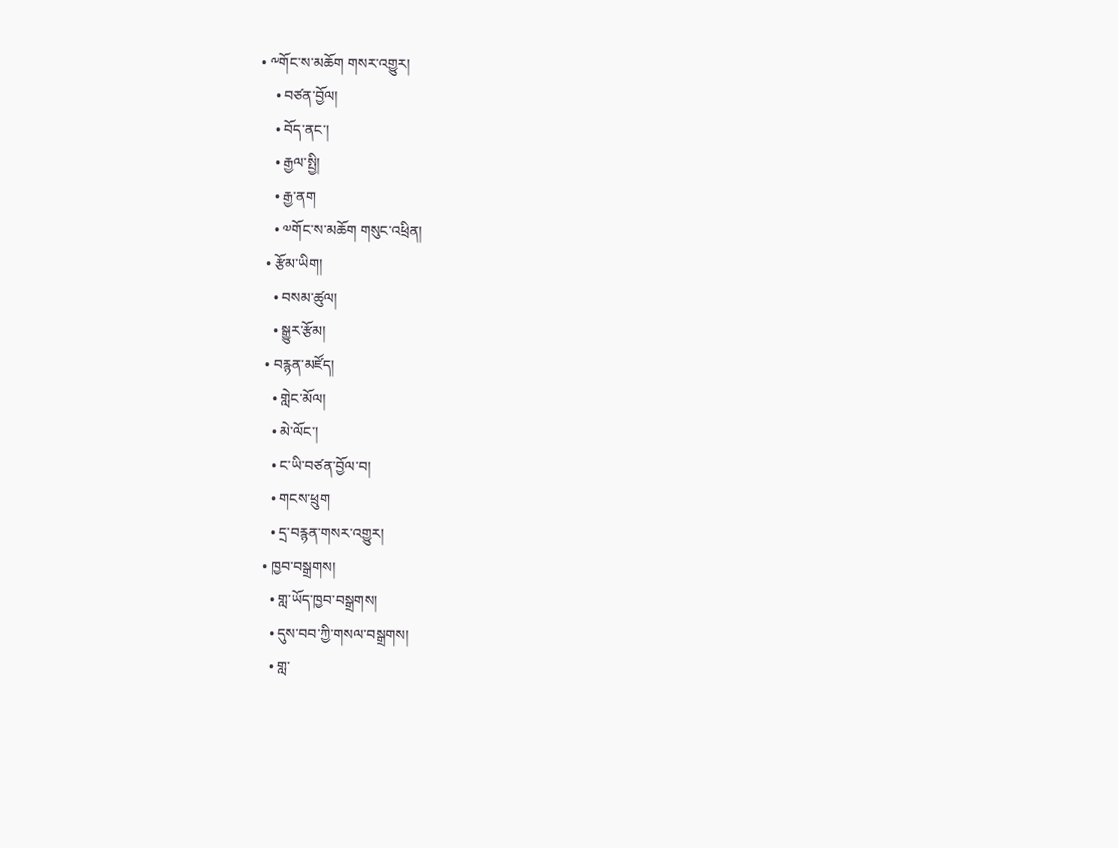• ༸གོང་ས་མཆོག གསར་འགྱུར།
    • བཙན་བྱོལ།
    • བོད་ནང་།
    • རྒྱལ་སྤྱི།
    • རྒྱ་ནག
    • ༧གོང་ས་མཆོག གསུང་འཕྲིན།
  • རྩོམ་ཡིག།
    • བསམ་ཚུལ།
    • སྒྱུར་རྩོམ།
  • བརྙན་མཛོད།
    • གླེང་མོལ།
    • མེ་ལོང་།
    • ང་ཡི་བཙན་བྱོལ་བ།
    • གངས་ཕྲུག
    • དྲ་བརྙན་གསར་འགྱུར།
  • ཁྱབ་བསྒྲགས།
    • གླ་ཡོད་ཁྱབ་བསྒྲགས།
    • དུས་བབ་ཀྱི་གསལ་བསྒྲགས།
    • གླ་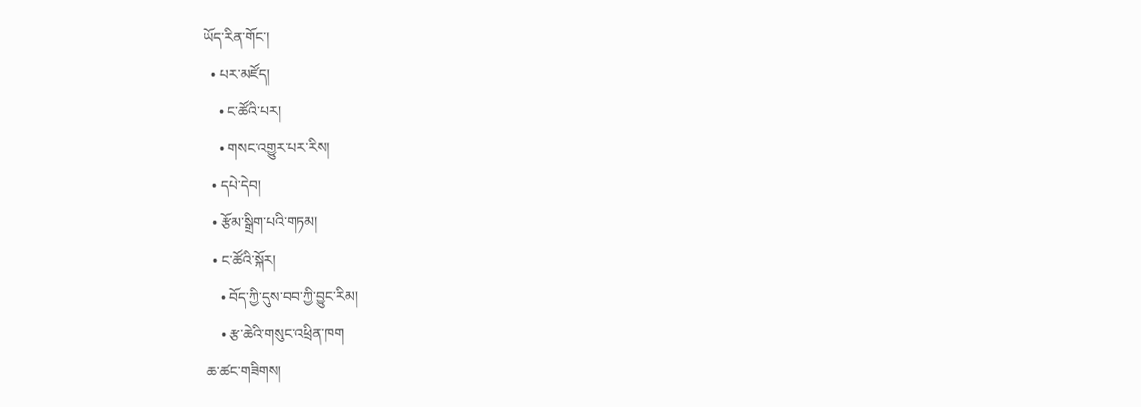ཡོད་རིན་གོང་།
  • པར་མཛོད།
    • ང་ཚོའི་པར།
    • གསང་འགྱུར་པར་རིས།
  • དཔེ་དེབ།
  • རྩོམ་སྒྲིག་པའི་གཏམ།
  • ང་ཚོའི་སྐོར།
    • བོད་ཀྱི་དུས་བབ་ཀྱི་བྱུང་རིམ།
    • རྩ་ཆེའི་གསུང་འཕྲིན་ཁག
ཆ་ཚང་གཟིགས།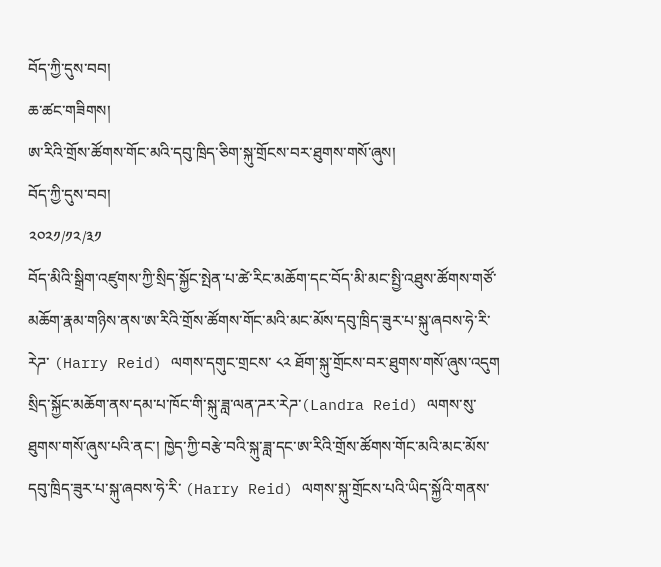བོད་ཀྱི་དུས་བབ།
ཆ་ཚང་གཟིགས།
ཨ་རིའི་གྲོས་ཚོགས་གོང་མའི་དབུ་ཁྲིད་ཅིག་སྐུ་གྲོངས་བར་ཐུགས་གསོ་ཞུས།
བོད་ཀྱི་དུས་བབ།
༢༠༢༡/༡༢/༣༡
བོད་མིའི་སྒྲིག་འཛུགས་ཀྱི་སྲིད་སྐྱོང་སྤེན་པ་ཚེ་རིང་མཆོག་དང་བོད་མི་མང་སྤྱི་འཐུས་ཚོགས་གཙོ་མཆོག་རྣམ་གཉིས་ནས་ཨ་རིའི་གྲོས་ཚོགས་གོང་མའི་མང་མོས་དབུ་ཁྲིད་ཟུར་པ་སྐུ་ཞབས་ཧེ་རི་རེཌ་ (Harry Reid) ལགས་དགུང་གྲངས་ ༨༢ ཐོག་སྐུ་གྲོངས་བར་ཐུགས་གསོ་ཞུས་འདུག
སྲིད་སྐྱོང་མཆོག་ནས་དམ་པ་ཁོང་གི་སྐུ་ཟླ་ལན་ཌར་རེཌ་(Landra Reid) ལགས་སུ་ཐུགས་གསོ་ཞུས་པའི་ནང་། ཁྱེད་ཀྱི་བརྩེ་བའི་སྐུ་ཟླ་དང་ཨ་རིའི་གྲོས་ཚོགས་གོང་མའི་མང་མོས་དབུ་ཁྲིད་ཟུར་པ་སྐུ་ཞབས་ཧེ་རི་ (Harry Reid) ལགས་སྐུ་གྲོངས་པའི་ཡིད་སྐྱོའི་གནས་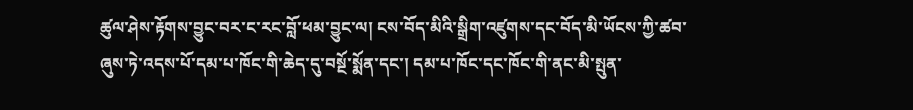ཚུལ་ཤེས་རྟོགས་བྱུང་བར་ང་རང་བློ་ཕམ་བྱུང་ལ། ངས་བོད་མིའི་སྒྲིག་འཛུགས་དང་བོད་མི་ཡོངས་ཀྱི་ཚབ་ཞུས་ཏེ་འདས་པོ་དམ་པ་ཁོང་གི་ཆེད་དུ་བསྔོ་སྨོན་དང་། དམ་པ་ཁོང་དང་ཁོང་གི་ནང་མི་སྤུན་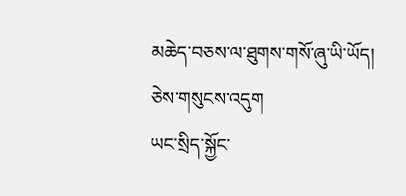མཆེད་བཅས་ལ་ཐུགས་གསོ་ཞུ་ཡི་ཡོད། ཅེས་གསུངས་འདུག
ཡང་སྲིད་སྐྱོང་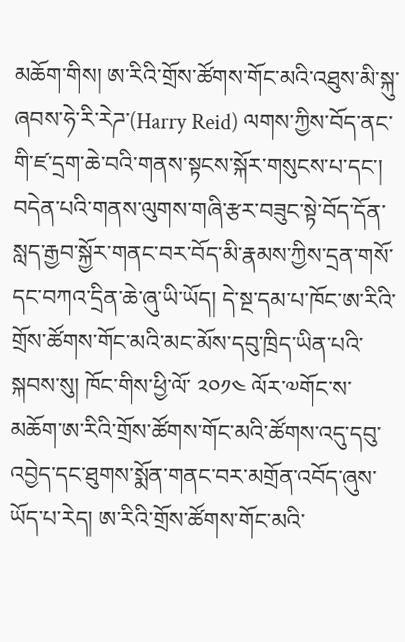མཆོག་གིས། ཨ་རིའི་གྲོས་ཚོགས་གོང་མའི་འཐུས་མི་སྐུ་ཞབས་ཧེ་རི་རེཌ་(Harry Reid) ལགས་ཀྱིས་བོད་ནང་གི་ཛ་དྲག་ཆེ་བའི་གནས་སྟངས་སྐོར་གསུངས་པ་དང་། བདེན་པའི་གནས་ལུགས་གཞི་རྩར་བཟུང་སྟེ་བོད་དོན་སླད་རྒྱབ་སྐྱོར་གནང་བར་བོད་མི་རྣམས་ཀྱིས་དྲན་གསོ་དང་བཀའ་དྲིན་ཆེ་ཞུ་ཡི་ཡོད། དེ་སྔ་དམ་པ་ཁོང་ཨ་རིའི་གྲོས་ཚོགས་གོང་མའི་མང་མོས་དབུ་ཁྲིད་ཡིན་པའི་སྐབས་སུ། ཁོང་གིས་ཕྱི་ལོ་ ༢༠༡༤ ལོར་༧གོང་ས་མཆོག་ཨ་རིའི་གྲོས་ཚོགས་གོང་མའི་ཚོགས་འདུ་དབུ་འབྱེད་དང་ཐུགས་སྨོན་གནང་བར་མགྲོན་འབོད་ཞུས་ཡོད་པ་རེད། ཨ་རིའི་གྲོས་ཚོགས་གོང་མའི་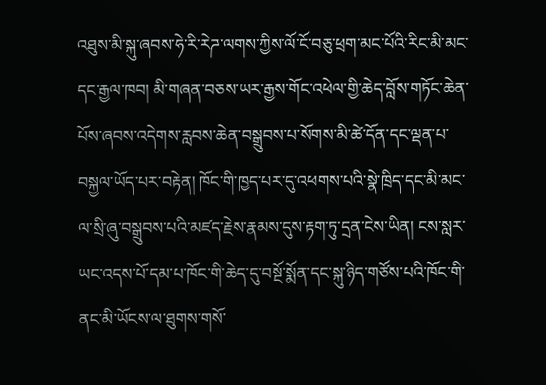འཐུས་མི་སྐུ་ཞབས་ཧེ་རི་རེཌ་ལགས་ཀྱིས་ལོ་ངོ་བཅུ་ཕྲག་མང་པོའི་རིང་མི་མང་དང་རྒྱལ་ཁབ། མི་གཞན་བཅས་ཡར་རྒྱས་གོང་འཕེལ་གྱི་ཆེད་བློས་གཏོང་ཆེན་པོས་ཞབས་འདེགས་རླབས་ཆེན་བསྒྲུབས་པ་སོགས་མི་ཚེ་དོན་དང་ལྡན་པ་བསྐྱལ་ཡོད་པར་བརྟེན། ཁོང་གི་ཁྱད་པར་དུ་འཕགས་པའི་སྣེ་ཁྲིད་དང་མི་མང་ལ་སྲི་ཞུ་བསྒྲུབས་པའི་མཛད་རྗེས་རྣམས་དུས་རྟག་ཏུ་དྲན་ངེས་ཡིན། ངས་སླར་ཡང་འདས་པོ་དམ་པ་ཁོང་གི་ཆེད་དུ་བསྔོ་སྨོན་དང་སྐུ་ཉིད་གཙོས་པའི་ཁོང་གི་ནང་མི་ཡོངས་ལ་ཐུགས་གསོ་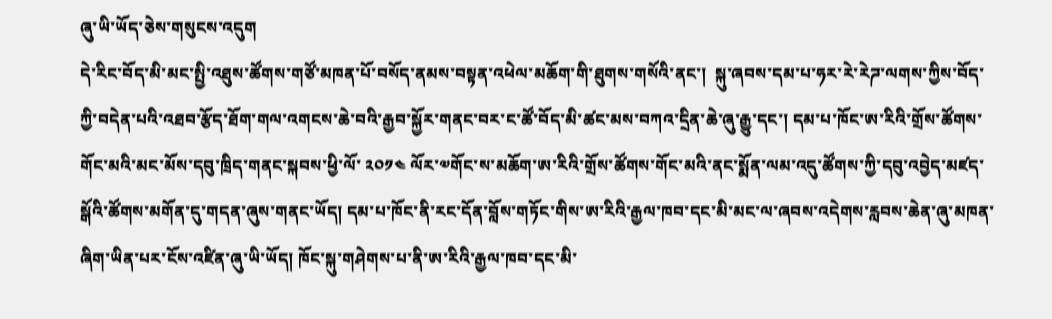ཞུ་ཡི་ཡོད་ཅེས་གསུངས་འདུག
དེ་རིང་བོད་མི་མང་སྤྱི་འཐུས་ཚོགས་གཙོ་མཁན་པོ་བསོད་ནམས་བསྟན་འཕེལ་མཆོག་གི་ཐུགས་གསོའི་ནང་།  སྐུ་ཞབས་དམ་པ་ཧར་རེ་རེཌ་ལགས་ཀྱིས་བོད་ཀྱི་བདེན་པའི་འཐབ་རྩོད་ཐོག་གལ་འགངས་ཆེ་བའི་རྒྱབ་སྐྱོར་གནང་བར་ང་ཚོ་བོད་མི་ཚང་མས་བཀའ་དྲིན་ཆེ་ཞུ་རྒྱུ་དང་། དམ་པ་ཁོང་ཨ་རིའི་གྲོས་ཚོགས་གོང་མའི་མང་མོས་དབུ་ཁྲིད་གནང་སྐབས་ཕྱི་ལོ་ ༢༠༡༤ ལོར་༧གོང་ས་མཆོག་ཨ་རིའི་གྲོས་ཚོགས་གོང་མའི་ནང་སྨོན་ལམ་འདུ་ཚོགས་ཀྱི་དབུ་འབྱེད་མཛད་སྒོའི་ཚོགས་མགོན་དུ་གདན་ཞུས་གནང་ཡོད། དམ་པ་ཁོང་ནི་རང་དོན་བློས་གཏོང་གིས་ཨ་རིའི་རྒྱལ་ཁབ་དང་མི་མང་ལ་ཞབས་འདེགས་རླབས་ཆེན་ཞུ་མཁན་ཞིག་ཡིན་པར་ངོས་འཛིན་ཞུ་ཡི་ཡོད། ཁོང་སྐུ་གཤེགས་པ་ནི་ཨ་རིའི་རྒྱལ་ཁབ་དང་མི་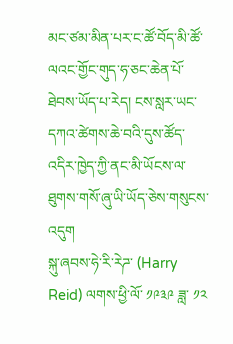མང་ཙམ་མིན་པར་ང་ཚོ་བོད་མི་ཚོ་ལའང་གྱོང་གུད་ཧ་ཅང་ཆེན་པོ་ཐེབས་ཡོད་པ་རེད། ངས་སླར་ཡང་དཀའ་ཚེགས་ཆེ་བའི་དུས་ཚོད་འདིར་ཁྱེད་ཀྱི་ནང་མི་ཡོངས་ལ་ཐུགས་གསོ་ཞུ་ཡི་ཡོད་ཅེས་གསུངས་འདུག
སྐུ་ཞབས་ཧེ་རི་རེཌ་ (Harry Reid) ལགས་ཕྱི་ལོ་ ༡༩༣༩ ཟླ་ ༡༢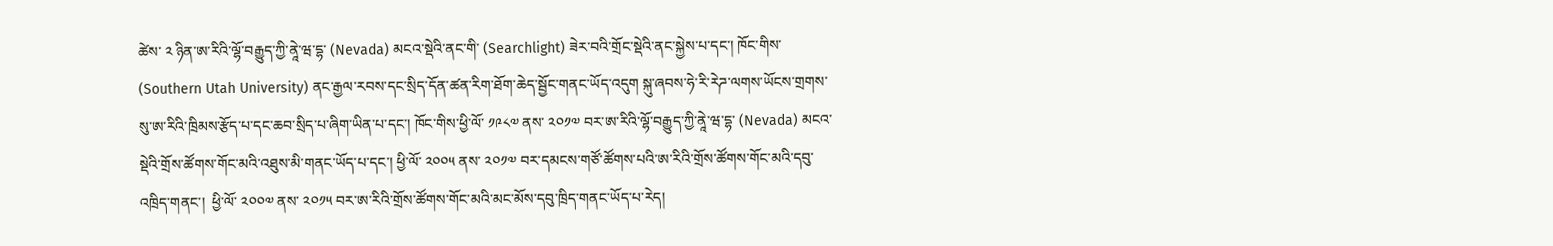ཚེས་ ༢ ཉིན་ཨ་རིའི་ལྷོ་བརྒྱུད་ཀྱི་ནཱེ་ཝ་དྷ་ (Nevada) མངའ་སྡེའི་ནང་གི་ (Searchlight) ཟེར་བའི་གྲོང་སྡེའི་ནང་སྐྱེས་པ་དང་། ཁོང་གིས་ (Southern Utah University) ནང་རྒྱལ་རབས་དང་སྲིད་དོན་ཚན་རིག་ཐོག་ཆེད་སྦྱོང་གནང་ཡོད་འདུག སྐུ་ཞབས་ཧེ་རི་རེཌ་ལགས་ཡོངས་གྲགས་སུ་ཨ་རིའི་ཁྲིམས་རྩོད་པ་དང་ཆབ་སྲིད་པ་ཞིག་ཡིན་པ་དང་། ཁོང་གིས་ཕྱི་ལོ་ ༡༩༨༧ ནས་ ༢༠༡༧ བར་ཨ་རིའི་ལྷོ་བརྒྱུད་ཀྱི་ནཱེ་ཝ་དྷ་ (Nevada) མངའ་སྡེའི་གྲོས་ཚོགས་གོང་མའི་འཐུས་མི་གནང་ཡོད་པ་དང་། ཕྱི་ལོ་ ༢༠༠༥ ནས་ ༢༠༡༧ བར་དམངས་གཙོ་ཚོགས་པའི་ཨ་རིའི་གྲོས་ཚོགས་གོང་མའི་དབུ་འཁྲིད་གནང་།  ཕྱི་ལོ་ ༢༠༠༧ ནས་ ༢༠༡༥ བར་ཨ་རིའི་གྲོས་ཚོགས་གོང་མའི་མང་མོས་དབུ་ཁྲིད་གནང་ཡོད་པ་རེད།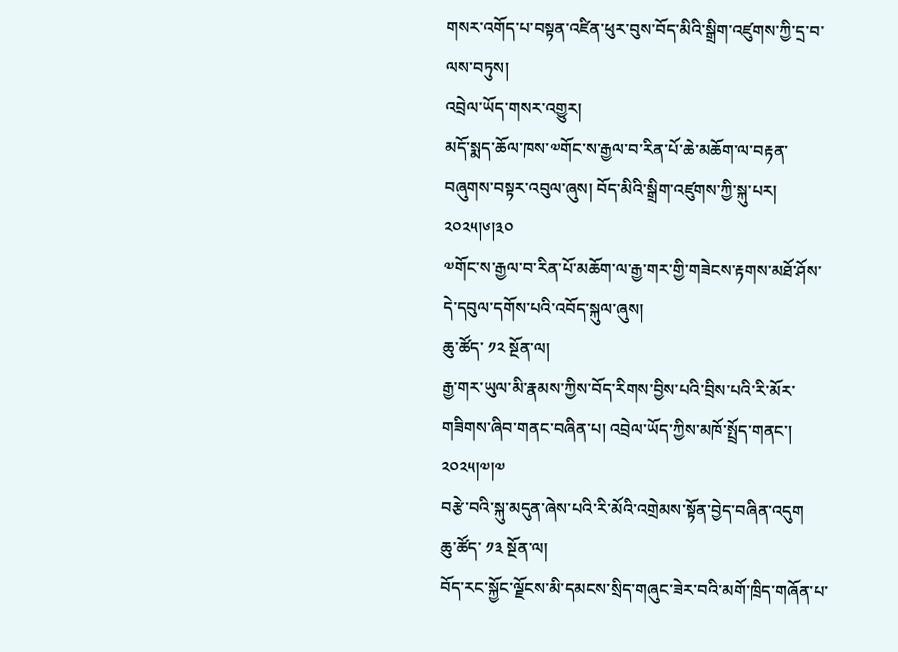གསར་འགོད་པ་བསྟན་འཛིན་ཕུར་བུས་བོད་མིའི་སྒྲིག་འཛུགས་ཀྱི་དྲ་བ་ལས་བཏུས།
འབྲེལ་ཡོད་གསར་འགྱུར།
མདོ་སྨད་ཆོལ་ཁས་༧གོང་ས་རྒྱལ་བ་རིན་པོ་ཆེ་མཆོག་ལ་བརྟན་བཞུགས་བསྟར་འབུལ་ཞུས། བོད་མིའི་སྒྲིག་འཛུགས་ཀྱི་སྐུ་པར། ༢༠༢༥།༦།༣༠
༧གོང་ས་རྒྱལ་བ་རིན་པོ་མཆོག་ལ་རྒྱ་གར་གྱི་གཟེངས་རྟགས་མཐོ་ཤོས་དེ་དབུལ་དགོས་པའི་འབོད་སྐུལ་ཞུས།
ཆུ་ཚོད་ ༡༢ སྔོན་ལ།
རྒྱ་གར་ཡུལ་མི་རྣམས་ཀྱིས་བོད་རིགས་བྱིས་པའི་བྲིས་པའི་རི་མོར་གཟིགས་ཞིབ་གནང་བཞིན་པ། འབྲེལ་ཡོད་ཀྱིས་མཁོ་སྤྲོད་གནང་། ༢༠༢༥།༧།༧
བརྩེ་བའི་སྐུ་མདུན་ཞེས་པའི་རི་མོའི་འགྲེམས་སྟོན་བྱེད་བཞིན་འདུག
ཆུ་ཚོད་ ༡༣ སྔོན་ལ།
བོད་རང་སྐྱོང་ལྗོངས་མི་དམངས་སྲིད་གཞུང་ཟེར་བའི་མགོ་ཁྲིད་གཞོན་པ་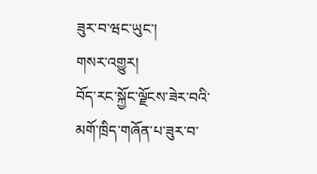ཟུར་བ་ཝང་ཡུང་།
གསར་འགྱུར།
བོད་རང་སྐྱོང་ལྗོངས་ཟེར་བའི་མགོ་ཁྲིད་གཞོན་པ་ཟུར་བ་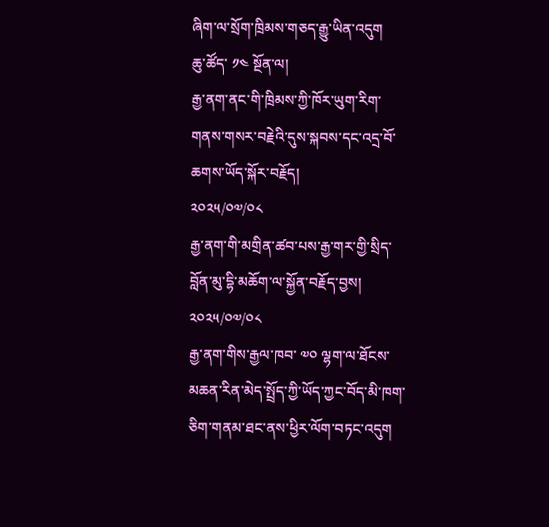ཞིག་ལ་སྲོག་ཁྲིམས་གཅད་རྒྱུ་ཡིན་འདུག
ཆུ་ཚོད་ ༡༤ སྔོན་ལ།
རྒྱ་ནག་ནང་གི་ཁྲིམས་ཀྱི་ཁོར་ཡུག་རིག་གནས་གསར་བརྗེའི་དུས་སྐབས་དང་འདྲ་བོ་ཆགས་ཡོད་སྐོར་བརྗོད།
༢༠༢༥/༠༧/༠༨
རྒྱ་ནག་གི་མགྲིན་ཚབ་པས་རྒྱ་གར་གྱི་སྲིད་བློན་མུ་དྷི་མཆོག་ལ་སྐྱོན་བརྗོད་བྱས།
༢༠༢༥/༠༧/༠༨
རྒྱ་ནག་གིས་རྒྱལ་ཁབ་ ༧༠ ལྷག་ལ་ཐོངས་མཆན་རིན་མེད་སྤྲོད་ཀྱི་ཡོད་ཀྱང་བོད་མི་ཁག་ཅིག་གནམ་ཐང་ནས་ཕྱིར་ལོག་བཏང་འདུག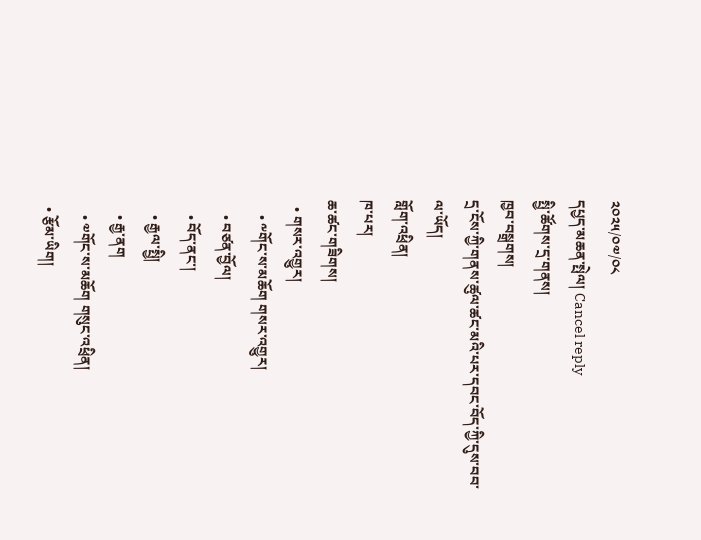༢༠༢༥/༠༧/༠༨
དཔྱད་མཆན་སྤེལ། Cancel reply
སྤྱི་ཚོགས་དྲ་གནས།
ཁྱབ་བསྒྲགས།
དྲ་ངོས་ཀྱི་གནས་ཚུལ་ཚང་མའི་པར་དབང་བོད་ཀྱི་དུས་བབ་ལ་ཡོད།
གློག་འཕྲིན།
ཁ་པར།
ཆ་ཚང་གཟིགས།
  • གསར་འགྱུར།
    • ༸གོང་ས་མཆོག གསར་འགྱུར།
    • བཙན་བྱོལ།
    • བོད་ནང་།
    • རྒྱལ་སྤྱི།
    • རྒྱ་ནག
    • ༧གོང་ས་མཆོག གསུང་འཕྲིན།
  • རྩོམ་ཡིག།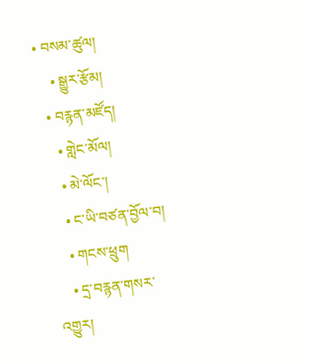• བསམ་ཚུལ།
    • སྒྱུར་རྩོམ།
  • བརྙན་མཛོད།
    • གླེང་མོལ།
    • མེ་ལོང་།
    • ང་ཡི་བཙན་བྱོལ་བ།
    • གངས་ཕྲུག
    • དྲ་བརྙན་གསར་འགྱུར།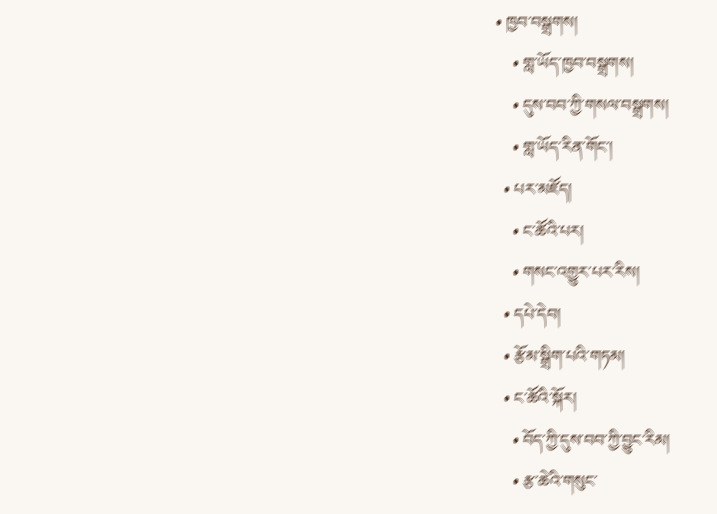• ཁྱབ་བསྒྲགས།
    • གླ་ཡོད་ཁྱབ་བསྒྲགས།
    • དུས་བབ་ཀྱི་གསལ་བསྒྲགས།
    • གླ་ཡོད་རིན་གོང་།
  • པར་མཛོད།
    • ང་ཚོའི་པར།
    • གསང་འགྱུར་པར་རིས།
  • དཔེ་དེབ།
  • རྩོམ་སྒྲིག་པའི་གཏམ།
  • ང་ཚོའི་སྐོར།
    • བོད་ཀྱི་དུས་བབ་ཀྱི་བྱུང་རིམ།
    • རྩ་ཆེའི་གསུང་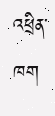འཕྲིན་ཁག